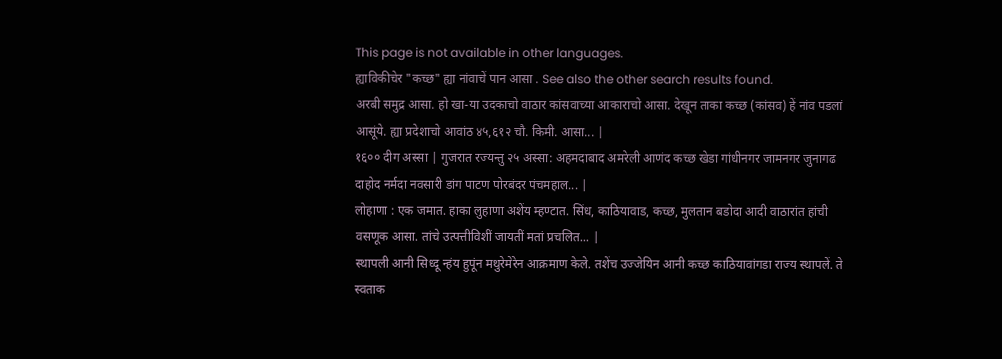This page is not available in other languages.
ह्याविकीचेर "कच्छ" ह्या नांवाचें पान आसा . See also the other search results found.
अरबी समुद्र आसा. हो खा-या उदकाचो वाठार कांसवाच्या आकाराचो आसा. देखून ताका कच्छ (कांसव) हें नांव पडलां आसूंये. ह्या प्रदेशाचो आवांठ ४५,६१२ चौ. किमी. आसा... |
१६०० दीग अस्सा | गुजरात रज्यन्तु २५ अस्सा: अहमदाबाद अमरेली आणंद कच्छ खेडा गांधीनगर जामनगर जुनागढ दाहोद नर्मदा नवसारी डांग पाटण पोरबंदर पंचमहाल... |
लोहाणा : एक जमात. हाका लुहाणा अशेंय म्हण्टात. सिंध, काठियावाड, कच्छ, मुलतान बडोदा आदी वाठारांत हांची वसणूक आसा. तांचे उत्पत्तीविशीं जायतीं मतां प्रचलित... |
स्थापली आनी सिध्दू न्हंय हुपूंन मथुरेमेरेन आक्रमाण केले. तशेंच उज्जेयिन आनी कच्छ काठियावांगडा राज्य स्थापलें. ते स्वताक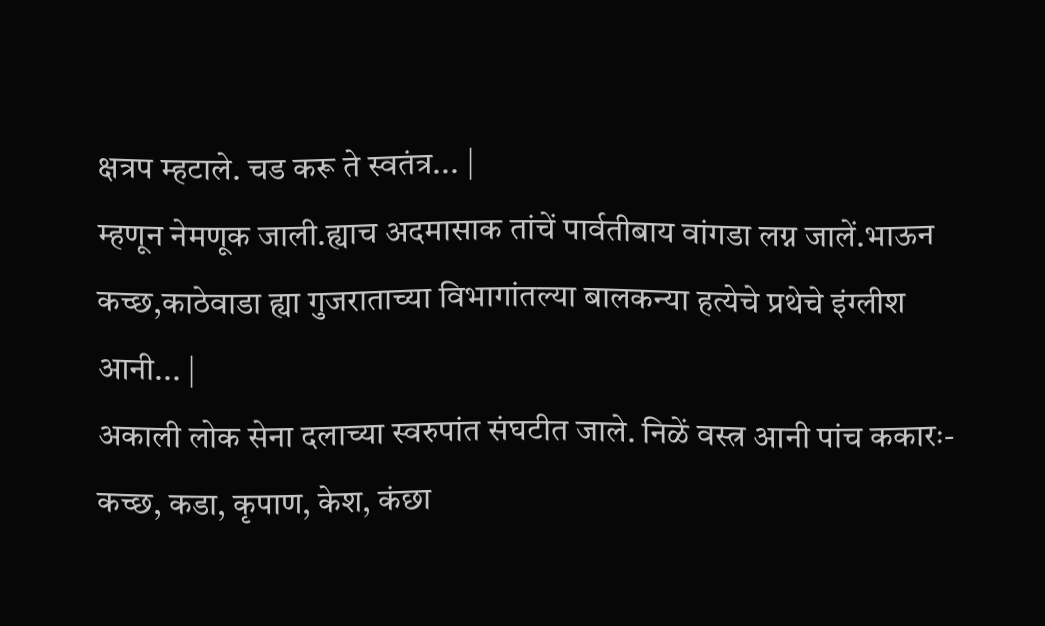क्षत्रप म्हटाले. चड करू ते स्वतंत्र... |
म्हणून नेमणूक जाली.ह्याच अदमासाक तांचें पार्वतीबाय वांगडा लग्न जालें.भाऊन कच्छ,काठेवाडा ह्या गुजराताच्या विभागांतल्या बालकन्या हत्येचे प्रथेचे इंग्लीश आनी... |
अकाली लोक सेना दलाच्या स्वरुपांत संघटीत जाले. निळें वस्त्र आनी पांच ककारः- कच्छ, कडा, कृपाण, केश, कंछा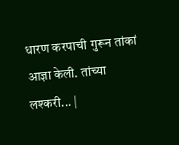धारण करपाची गुरून तांकां आज्ञा केली. तांच्या लश्करी... |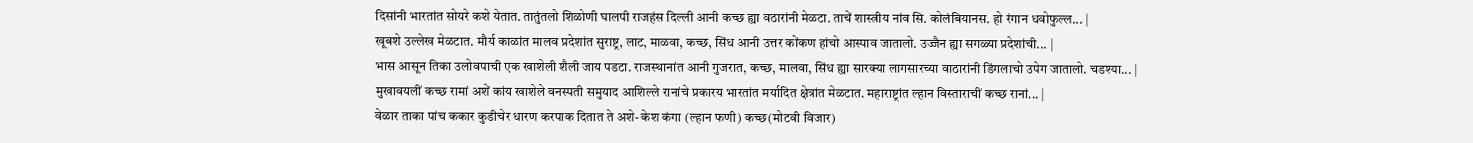दिसांनी भारतांत सोयरे कशे येतात. तातुंतलो शिळोणी घालपी राजहंस दिल्ली आनी कच्छ ह्या वठारांनी मेळटा. ताचें शास्त्रीय नांव सि. कोलंबियानस. हो रंगान धवोफुल्ल... |
खूबशे उल्लेख मेळटात. मौर्य काळांत मालव प्रदेशांत सुराष्ट्र, लाट, माळवा, कच्छ, सिंध आनी उत्तर कोंकण हांचो आस्पाव जातालो. उज्जैन ह्या सगळ्या प्रदेशांची... |
भास आसून तिका उलोवपाची एक खाशेली शैली जाय पडटा. राजस्थानांत आनी गुजरात, कच्छ, मालवा, सिंध ह्या सारक्या लागसारच्या वाठारांनी डिंगलाचो उपेग जातालो. चडश्या... |
मुखावयलीं कच्छ रामां अशें कांय खाशेले वनस्पती समुयाद आशिल्ले रानांचे प्रकारय भारतांत मर्यादित क्षेत्रांत मेळटात. महाराष्ट्रांत ल्हान विस्ताराचीं कच्छ रानां... |
वेळार ताका पांच ककार कुडीचेर धारण करपाक दितात ते अशे- केश कंगा (ल्हान फणी) कच्छ(मोटवी विजार)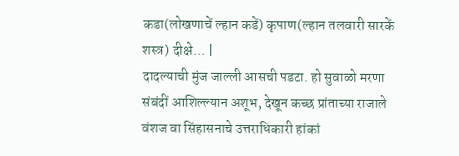कडा(लोखणाचें ल्हान कडें) कृपाण(ल्हान तलवारी सारकें शस्त्र) दीक्षे... |
दादल्याची मुंज जाल्ली आसची पडटा. हो सुवाळो मरणा संबंदीं आशिल्ल्यान अशूभ, देखून कच्छ प्रांताच्या राजाले वंशज वा सिंहासनाचे उत्तराधिकारी हांकां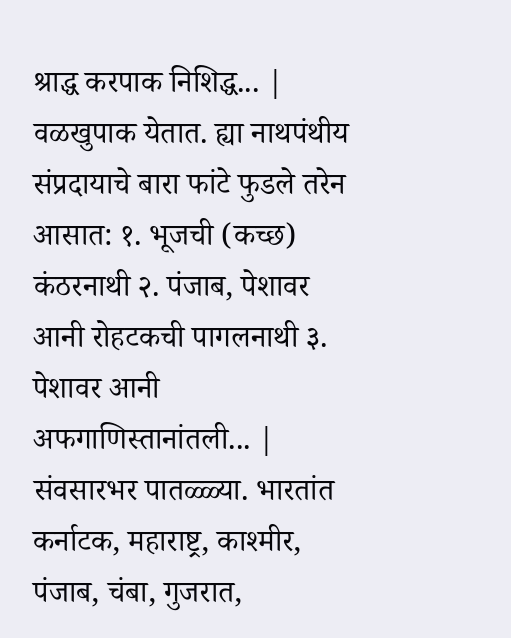श्राद्ध करपाक निशिद्ध... |
वळखुपाक येतात. ह्या नाथपंथीय संप्रदायाचे बारा फांटे फुडले तरेन आसात: १. भूजची (कच्छ) कंठरनाथी २. पंजाब, पेशावर आनी रोहटकची पागलनाथी ३. पेशावर आनी अफगाणिस्तानांतली... |
संवसारभर पातळ्ळ्या. भारतांत कर्नाटक, महाराष्ट्र, काश्मीर, पंजाब, चंबा, गुजरात,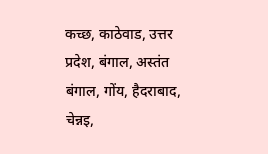कच्छ, काठेवाड, उत्तर प्रदेश, बंगाल, अस्तंत बंगाल, गोंय, हैदराबाद, चेन्नइ,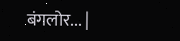बंगलोर... |